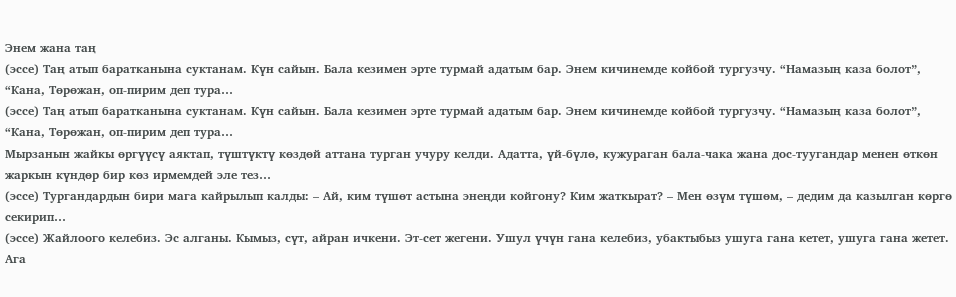Энем жана таң
(эссе) Таң атып баратканына суктанам. Күн сайын. Бала кезимен эрте турмай адатым бар. Энем кичинемде койбой тургузчу. “Намазың каза болот”, “Кана, Төрөжан, оп-пирим деп тура…
(эссе) Таң атып баратканына суктанам. Күн сайын. Бала кезимен эрте турмай адатым бар. Энем кичинемде койбой тургузчу. “Намазың каза болот”, “Кана, Төрөжан, оп-пирим деп тура…
Мырзанын жайкы өргүүсү аяктап, түштүктү көздөй аттана турган учуру келди. Адатта, үй-бүлө, кужураган бала-чака жана дос-туугандар менен өткөн жаркын күндөр бир көз ирмемдей эле тез…
(эссе) Тургандардын бири мага кайрылып калды: – Ай, ким түшөт астына энеңди койгону? Ким жаткырат? – Мен өзүм түшөм, – дедим да казылган көргө секирип…
(эссе) Жайлоого келебиз. Эс алганы. Кымыз, сүт, айран ичкени. Эт-сет жегени. Ушул үчүн гана келебиз, убактыбыз ушуга гана кетет, ушуга гана жетет. Ага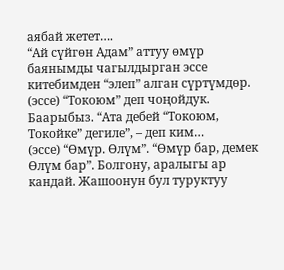аябай жетет….
“Ай сүйгөн Адам” аттуу өмүр баянымды чагылдырган эссе китебимден “элеп” алган сүртүмдөр. (эссе) “Токоюм” деп чоңойдук. Баарыбыз. “Ата дебей “Токоюм, Токойке” дегиле”, – деп ким…
(эссе) “Өмүр. Өлүм”. “Өмүр бар, демек Өлүм бар”. Болгону, аралыгы ар кандай. Жашоонун бул туруктуу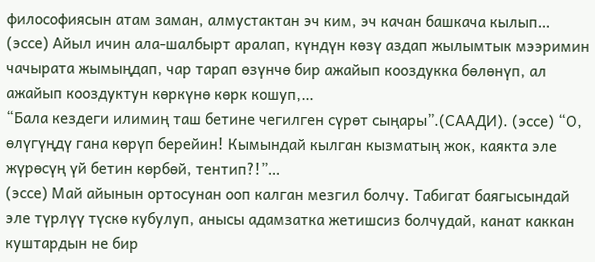философиясын атам заман, алмустактан эч ким, эч качан башкача кылып…
(эссе) Айыл ичин ала-шалбырт аралап, күндүн көзү аздап жылымтык мээримин чачырата жымыңдап, чар тарап өзүнчө бир ажайып кооздукка бөлөнүп, ал ажайып кооздуктун көркүнө көрк кошуп,…
“Бала кездеги илимиң таш бетине чегилген сүрөт сыңары”.(СААДИ). (эссе) “О, өлүгүңдү гана көрүп берейин! Кымындай кылган кызматың жок, каякта эле жүрөсүң үй бетин көрбөй, тентип?!”…
(эссе) Май айынын ортосунан ооп калган мезгил болчу. Табигат баягысындай эле түрлүү түскө кубулуп, анысы адамзатка жетишсиз болчудай, канат каккан куштардын не бир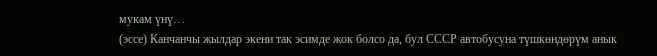мукам үнү…
(эссе) Канчанчы жылдар экени так эсимде жок болсо да, бул СССР автобусуна түшкөндөрүм анык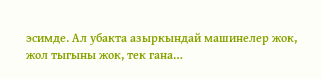эсимде. Ал убакта азыркындай машинелер жок, жол тыгыны жок, тек гана…